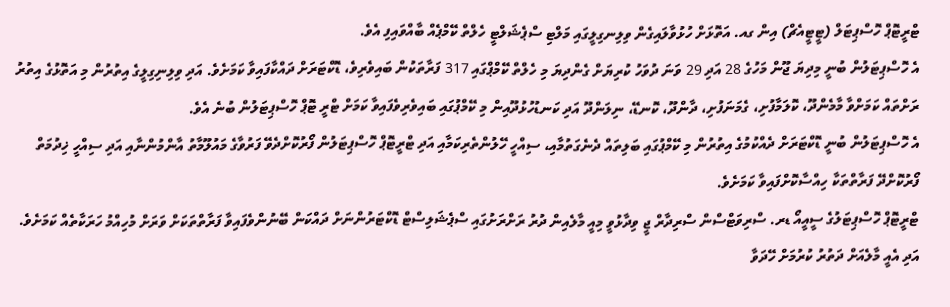ޓްރީޓޮޕް ހޮސްޕިޓަލް (ޓީޓީއެޗް) އިން ގއ. އަތޮޅަށް ހުޅުވާލައިގެން ވިލިނގިލީގައި މަލްޓި ސްޕެޝަލްޓީ ހެލްތް ކޭމްޕެއް ބާއްވައިފި އެވެ.
އެ ހޮސްޕިޓަލުން ބުނީ މިދިޔަ ޖޫން މަހުގެ 28 އަދި 29 ވަނަ ދުވަހު ކުރިޔަށް ގެންދިޔަ މި ހެލްތް ކޭމްޕްގައި 317 ފަރާތަކުން ބައިވެރިވެ، ޑޮކްޓަރަށް ދައްކާފައިވާ ކަމަށެވެ. އަދި ވިލިނިގިލީގެ އިތުރުން މި އަތޮޅުގެ އިތުރު ރަށްތައް ކަމަށްވާ މާމެންދޫ، ކޮލަމާފުށި، ގެމަނަފުށި، ދާންދޫ، ކޮނޑޭ، ނިލަންދޫ އަދި ކަނޑުހުޅުދޫއިން މި ކޭމްޕުގައި ބައިވެރިވެފައިވާ ކަމަށް ޓްރީ ޓޮޕް ހޮސްޕިޓަލުން ބުނެ އެވެ.
އެ ހޮސްޕިޓަލުން ބުނީ ޑޮކްޓަރަށް ދެއްކުމުގެ އިތުރުން މި ކޭމްޕުގައި ބަލިތައް ދެނެގަތުމާއި، ސިއްހީ ހޭލުންތެރިކަމާއި އަދި ޓްރީޓޮޕް ހޮސްޕިޓަލުން ފޯރުކޮށްދެވޭ ފަރުވާގެ މައުލޫމާތު އާންމުންނާއި އަދި ސިއްހީ ޚިދުމަތް ފޯރުކޮށްދޭ ފަރާތްތަކާ ހިއްސާކޮށްފައިވާ ކަމަށެވެ.
ޓްރީޓޮޕް ހޮސްޕިޓަލުގެ ސީއީއޯ ޑރ. ސްރިވަޓްސްން ސްރިދާރް ޖީ ވިދާޅުވީ މިއީ މާލެއިން ދުރު ރަށްރަށުގައި ސްޕެޝަލިސްޓް ޑޮކްޓަރުންނަށް ދައްކަން ބޭނުންވެފައިވާ ފަރާތްތަކަށް ވަރަށް މުހިއްމު ހަރަކާތެއް ކަމަށެވެ. އަދި އެއީ މާލެއަށް ދަތުރު ކުރުމަށް ހޭދަވާ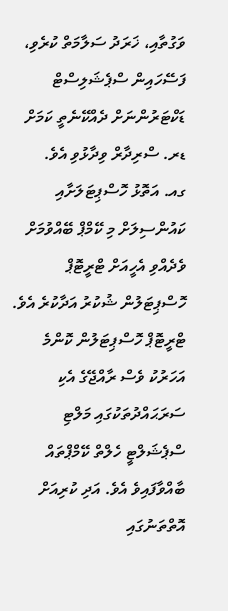ވަގުތާއި، ޚަރަދު ސަލާމަތް ކުރެވި، ފަސޭހައިން ސްޕެޝަލިސްޓް ޑަކްޓަރުންނަށް ދެއްކޭނެތީ ކަމަށް ޑރ. ސްރިދާރް ވިދާޅުވި އެވެ.
ގއ. އަތޮޅު ހޮސްޕިޓަލަށާއި ކައުންސިލަށް މި ކޭމްޕް ބޭއްވުމަށް ވެދެއްވި އެހީއަށް ޓްރީޓޮޕް ހޮސްޕިޓަލުން ޝުކުރު އަދާކުރެ އެވެ.
ޓްރީޓޮޕް ހޮސްޕިޓަލުން ކޮންމެ އަހަރުކު ވެސް ރާއްޖޭގެ އެކި ސަރަޙައްދުތަކުގައި މަލްޓި ސްޕެޝަލްޓީ ހެލްތް ކޭމްޕްތައް ބާއްވާފައިވެ އެވެ. އަދި ކުރިއަށް އޮތްތަނުގައި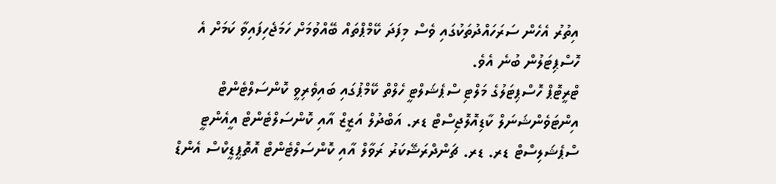އިތުރު އެހެން ސަރަހައްދުތަކުގައި ވެސް މިފަދަ ކޭމްޕްތައް ބޭއްވުމަށް ހަމަޖެހިފައިވާ ކަމަށް އެ ހޮސްޕިޓަލުން ބުނެ އެވެ.
ޓްރީޓޮޕް ހޮސްޕިޓަލުގެ މަލްޓި ސްޕެޝަލްޓީ ހެލްތް ކޭމްޕުގައި ބައިވެރިވީ ކޮންސަލްޓެންޓް އިންޓަވެންޝަނަލް ކާޑިއޮލޮޖިސްޓް ޑރ. އަބްދުލް އަޒީޒް އާއި ކޮންސަލްޓެންޓް އީއެންޓީ ސްޕެޝަލިސްޓް ޑރ. ޑރ. ޗަންދްރަޝޭކަރު ރަވާލް އާއި ކޮންސަލްޓެންޓް އޮތޮޕީޑީކްސް އެންޑް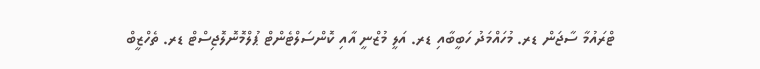ޓްރައުމާ ސާޖަން ޑރ. މުހައްމަދު ހަބީބާއި ޑރ. އަލީ މުޒްނީ އާއި ކޮންސަލްޓެންޓް ޕުލްމޮނޮލޮޖިސްޓް ޑރ. ތެހްޒީބް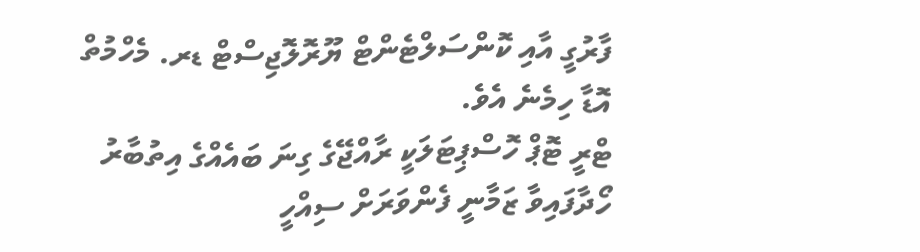ފާރުގީ އާއި ކޮންސަލްޓެންޓް ޔޫރޮލޮޖިސްޓް ޑރ. މެހްމުތް އޮޑާ ހިމެނެ އެވެ.
ޓްރީ ޓޮޕް ހޮސްޕިޓަލަކީ ރާއްޖޭގެ ގިނަ ބައެއްގެ އިތުބާރު ހޯދާފައިވާ ޒަމާނީ ފެންވަރަށް ސިއްހީ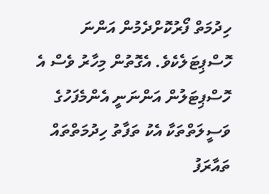ހިދުމަތް ފޯރުކޮށްދެމުން އަންނަ ހޮސްޕިޓަލެކެވެ. އެގޮތުން މިހާރު ވެސް އެ ހޮސްޕިޓަލުން އަންނަނީ އެންމެފަހުގެ ވަސީލަތްތަކާ އެކު ތަފާތު ހިދުމަތްތައް ތައާރަފު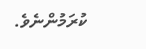ކުރަމުންނެވެ.